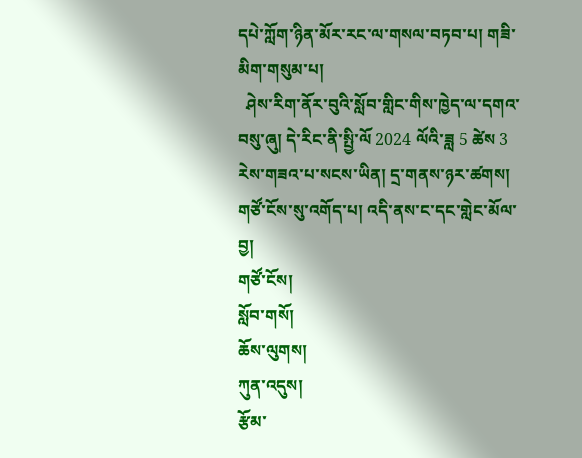དཔེ་ཀློག་ཉིན་མོར་རང་ལ་གསལ་བཏབ་པ། གཟི་མིག་གསུམ་པ།
  ཤེས་རིག་ནོར་བུའི་སློབ་གླིང་གིས་ཁྱེད་ལ་དགའ་བསུ་ཞུ། དེ་རིང་ནི་སྤྱི་ལོ 2024 ལོའི་ཟླ 5 ཚེས 3 རེས་གཟའ་པ་སངས་ཡིན། དྲ་གནས་ཉར་ཚགས།  གཙོ་ངོས་སུ་འགོད་པ། འདི་ནས་ང་དང་གླེང་མོལ་བྱ།
གཙོ་ངོས།
སློབ་གསོ།
ཆོས་ལུགས།
ཀུན་འདུས།
རྩོམ་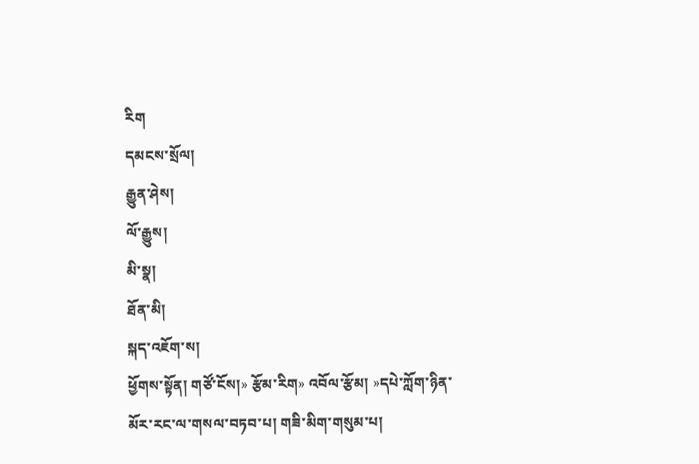རིག
དམངས་སྲོལ།
རྒྱུན་ཤེས།
ལོ་རྒྱུས།
མི་སྣ།
ཐོན་མི།
སྐད་འཇོག་ས།
ཕྱོགས་སྟོན། གཙོ་ངོས།» རྩོམ་རིག» འབོལ་རྩོམ། »དཔེ་ཀློག་ཉིན་མོར་རང་ལ་གསལ་བཏབ་པ། གཟི་མིག་གསུམ་པ།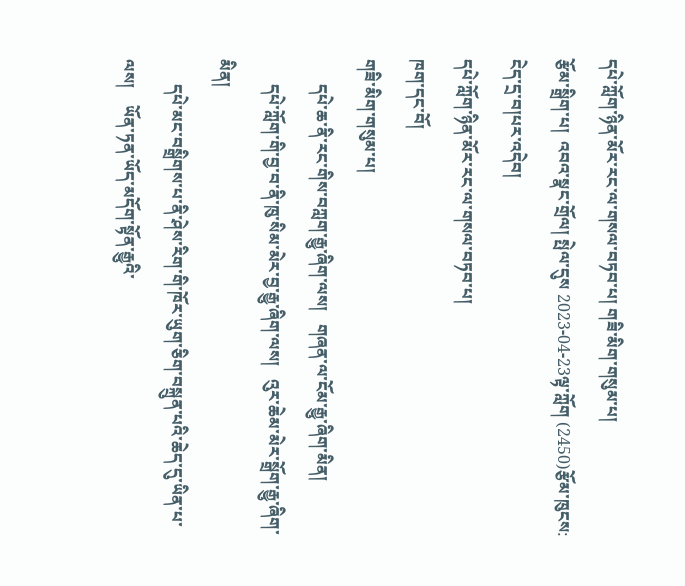དཔེ་ཀློག་ཉིན་མོར་རང་ལ་གསལ་བཏབ་པ། གཟི་མིག་གསུམ་པ།
རྩོམ་སྒྲིག་པ།  འབའ་སྣང་གྲོལ། སྤེལ་དུས 2023-04-23ལྟ་ཀློག (2450)རྩོམ་ཁུངས: ངེད་དྲ་བ།པར་འདེབ།
དཔེ་ཀློག་ཉིན་མོར་རང་ལ་གསལ་བཏབ་པ།
ཁག་དང་བོ།
གཟི་མིག་གསུམ་པ།
      དཔེ་ཆ་ནི་རང་གིས་བཀླག་རྒྱུ་ཞིག་ལས།   གཞན་ལ་ངོམ་རྒྱུ་ཞིག་མིན།
      དཔེ་ཀློག་གི་བྱ་བ་ནི་ཁུ་སིམ་མེར་བྱ་རྒྱུ་ཞིག་ལས།   འུར་ཆེམ་མེར་སྒྲོག་རྒྱུ་ཞིག་མིན།
      དཔེ་མང་བསྒྲིགས་པ་ནི་ཤེས་རིག་གི་ཁོར་ཡུག་ཅིག་བསྐྲུན་པའི་ཆེད་དུ་ཡིན་པ་ལས།    ཡོན་ཏན་ཡོད་མདོག་སྟོན་རྒྱུའི་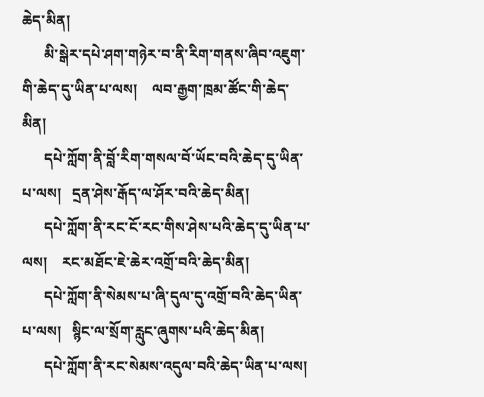ཆེད་མིན།
      མི་སྒེར་དཔེ་ཤག་གཉེར་བ་ནི་རིག་གནས་ཞིབ་འཇུག་གི་ཆེད་དུ་ཡིན་པ་ལས།    ལབ་རྒྱག་ཁྲམ་ཚོང་གི་ཆེད་མིན།
      དཔེ་ཀློག་ནི་བློ་རིག་གསལ་བོ་ཡོང་བའི་ཆེད་དུ་ཡིན་པ་ལས།   དྲན་ཤེས་རྒོད་ལ་ཤོར་བའི་ཆེད་མིན།
      དཔེ་ཀློག་ནི་རང་ངོ་རང་གིས་ཤེས་པའི་ཆེད་དུ་ཡིན་པ་ལས།    རང་མཐོང་ཇེ་ཆེར་འགྲོ་བའི་ཆེད་མིན།
      དཔེ་ཀློག་ནི་སེམས་པ་ཞི་དུལ་དུ་འགྲོ་བའི་ཆེད་ཡིན་པ་ལས།   སྙིང་ལ་སྲོག་རླུང་ཞུགས་པའི་ཆེད་མིན།
      དཔེ་ཀློག་ནི་རང་སེམས་འདུལ་བའི་ཆེད་ཡིན་པ་ལས།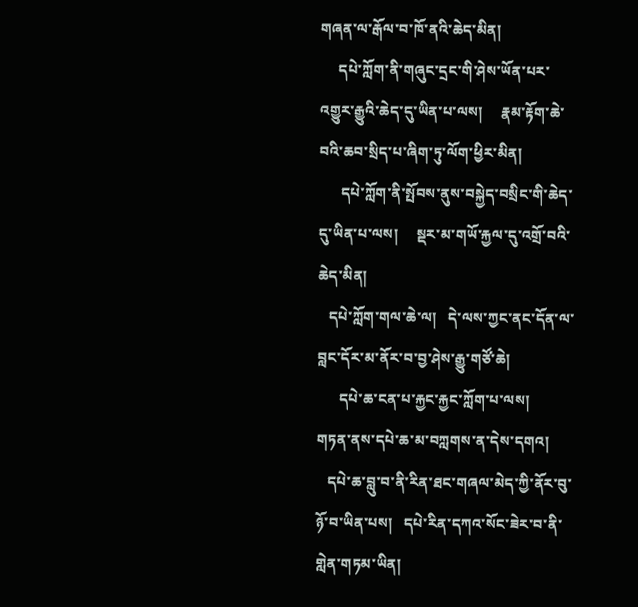གཞན་ལ་རྒོལ་བ་ཁོ་ནའི་ཆེད་མིན།
     དཔེ་ཀློག་ནི་གཞུང་དྲང་གི་ཤེས་ཡོན་པར་འགྱུར་རྒྱུའི་ཆེད་དུ་ཡིན་པ་ལས།     རྣམ་རྟོག་ཆེ་བའི་ཆབ་སྲིད་པ་ཞིག་ཏུ་ལོག་ཕྱིར་མིན།
      དཔེ་ཀློག་ནི་སྤོབས་ནུས་བསྐྱེད་བསྲིང་གི་ཆེད་དུ་ཡིན་པ་ལས།     སྡར་མ་གཡོ་རྐྱལ་དུ་འགྲོ་བའི་ཆེད་མིན།
   དཔེ་ཀློག་གལ་ཆེ་ལ།   དེ་ལས་ཀྱང་ནང་དོན་ལ་བླང་དོར་མ་ནོར་བ་བྱ་ཤེས་རྒྱུ་གཙོ་ཆེ།
      དཔེ་ཆ་ངན་པ་རྐྱང་རྐྱང་ཀློག་པ་ལས།    གཏན་ནས་དཔེ་ཆ་མ་བཀླགས་ན་དེས་དགའ།
   དཔེ་ཆ་བླུ་བ་ནི་རིན་ཐང་གཞལ་མེད་ཀྱི་ནོར་བུ་ཉོ་བ་ཡིན་པས།   དཔེ་རིན་དཀའ་སོང་ཟེར་བ་ནི་གླེན་གཏམ་ཡིན།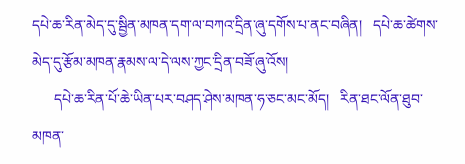དཔེ་ཆ་རིན་མེད་དུ་སྦྱིན་མཁན་དག་ལ་བཀའ་དྲིན་ཞུ་དགོས་པ་ནང་བཞིན།   དཔེ་ཆ་ཚེགས་མེད་དུ་རྩོམ་མཁན་རྣམས་ལ་དེ་ལས་ཀྱང་དྲིན་བཟོ་ཞུ་འོས།
      དཔེ་ཆ་རིན་པོ་ཆེ་ཡིན་པར་བཤད་ཤེས་མཁན་ཧ་ཅང་མང་མོད།   རིན་ཐང་ལོན་ཐུབ་མཁན་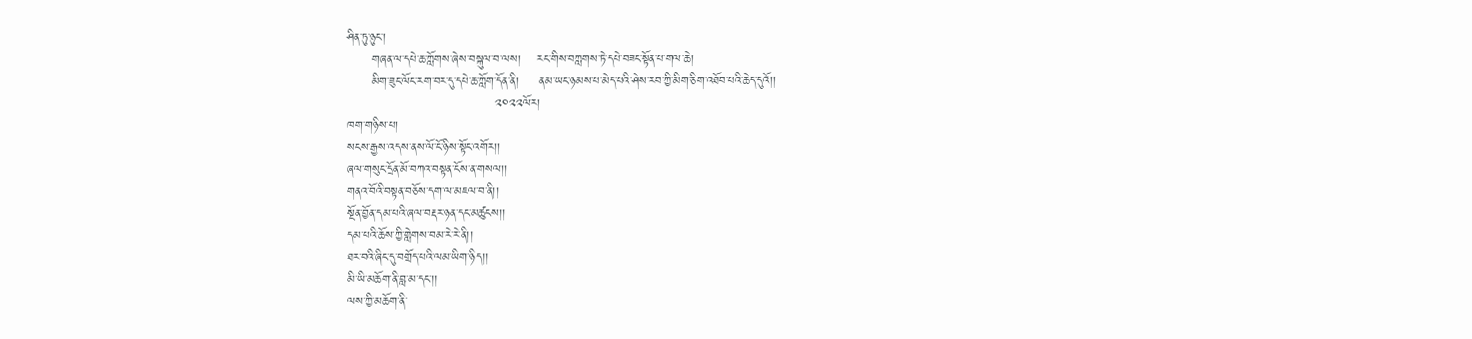ཤིན་ཏུ་ཉུང་།
      གཞན་ལ་དཔེ་ཆ་ཀློགས་ཞེས་བསྐུལ་བ་ལས།    རང་གིས་བཀླགས་ཏེ་དཔེ་བཟང་སྟོན་པ་གལ་ཆེ།
      མིག་ཟུང་ལོང་རག་བར་དུ་དཔེ་ཆ་ཀློག་དོན་ནི།     ནམ་ཡང་ཉམས་པ་མེད་པའི་ཤེས་རབ་ཀྱི་མིག་ཅིག་འཐོབ་པའི་ཆེད་དུའོ།།
                                    ༢༠༢༢ལོར།
ཁག་གཉིས་པ།
སངས་རྒྱས་འདས་ནས་ལོ་ངོ་ཉིས་སྟོང་འགོར།།
ཞལ་གསུང་དྲོན་མོ་བཀའ་བསྟན་ངོས་ན་གསལ།།
གནའ་བོའི་བསྟན་བཅོས་དག་ལ་མཇལ་བ་ནི།།
སྔོན་བྱོན་དམ་པའི་ཞལ་བརྡར་ཉན་དང་མཚུངས།།
དམ་པའི་ཆོས་ཀྱི་གླེགས་བམ་རེ་རེ་ནི།།
ཐར་བའི་ཞིང་དུ་བགྲོད་པའི་ལམ་ཡིག་ཉིད།།
མི་ཡི་མཆོག་ནི་བླ་མ་དང་།།
ལས་ཀྱི་མཆོག་ནི་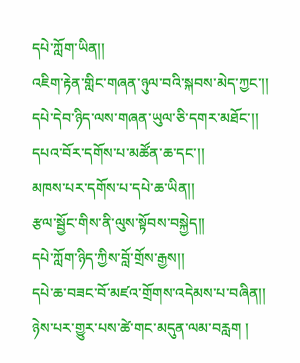དཔེ་ཀློག་ཡིན།།
འཇིག་རྟེན་གླིང་གཞན་ཉུལ་བའི་སྐབས་མེད་ཀྱང་།།
དཔེ་དེབ་ཉིད་ལས་གཞན་ཡུལ་ཅི་དགར་མཐོང་།།
དཔའ་བོར་དགོས་པ་མཚོན་ཆ་དང་།།
མཁས་པར་དགོས་པ་དཔེ་ཆ་ཡིན།།
རྩལ་སྦྱོང་གིས་ནི་ལུས་སྟོབས་བསྐྱེད།།
དཔེ་ཀློག་ཉིད་ཀྱིས་བློ་གྲོས་རྒྱས།།
དཔེ་ཆ་བཟང་བོ་མཛའ་གྲོགས་འདེམས་པ་བཞིན།།
ཉེས་པར་གྱུར་པས་ཚེ་གང་མདུན་ལམ་བརླག །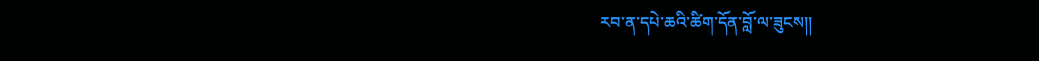རབ་ན་དཔེ་ཆའི་ཚིག་དོན་བློ་ལ་ཟུངས།།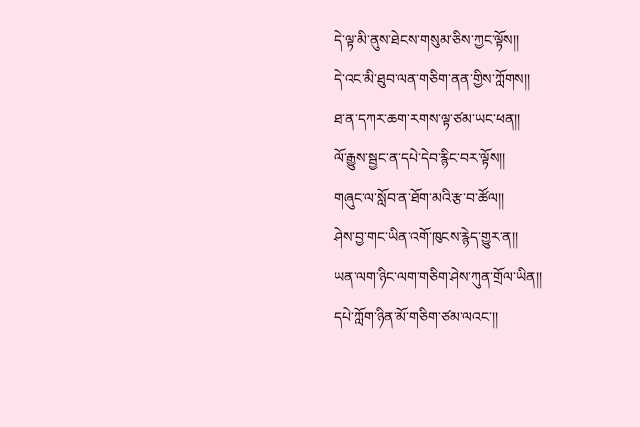དེ་ལྟ་མི་ནུས་ཐེངས་གསུམ་ཅིས་ཀྱང་ལྟོས།།
དེ་འང་མི་ཐུབ་ལན་གཅིག་ནན་གྱིས་ཀློགས།།
ཐ་ན་དཀར་ཆག་རགས་ལྟ་ཙམ་ཡང་ཕན།།
ལོ་རྒྱུས་སྦྱང་ན་དཔེ་དེབ་རྙིང་བར་ལྟོས།།
གཞུང་ལ་སློབ་ན་ཐོག་མའི་རྩ་བ་ཚོལ།།
ཤེས་བྱ་གང་ཡིན་འགོ་ཁུངས་རྙེད་གྱུར་ན།།
ཡན་ལག་ཉིང་ལག་གཅིག་ཤེས་ཀུན་གྲོལ་ཡིན།།
དཔེ་ཀློག་ཉིན་མོ་གཅིག་ཙམ་ལའང་།།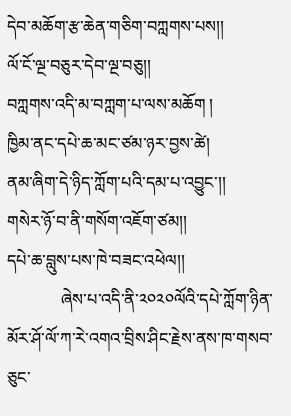དེབ་མཆོག་རྩ་ཆེན་གཅིག་བཀླགས་པས།།
ལོ་ངོ་ལྔ་བཅུར་དེབ་ལྔ་བཅུ།།
བཀླགས་འདི་མ་བཀླག་པ་ལས་མཆོག །
ཁྱིམ་ནང་དཔེ་ཆ་མང་ཙམ་ཉར་བྱས་ཚེ།
ནམ་ཞིག་དེ་ཉིད་ཀློག་པའི་དམ་པ་འབྱུང་།།
གསེར་ཉོ་བ་ནི་གསོག་འཇོག་ཙམ།།
དཔེ་ཆ་བླུས་པས་ཁེ་བཟང་འཕེལ།།
             ཞེས་པ་འདི་ནི་༢༠༢༠ལོའི་དཔེ་ཀློག་ཉིན་མོར་ཤོ་ལོ་ཀ་རེ་འགའ་བྲིས་ཤིང་རྗེས་ནས་ཁ་གསབ་ཅུང་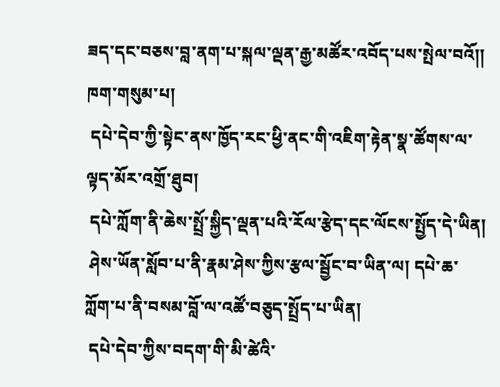ཟད་དང་བཅས་བླ་ནག་པ་སྐལ་ལྡན་རྒྱ་མཚོར་འབོད་པས་སྤེལ་བའོ།།
ཁག་གསུམ་པ།
 དཔེ་དེབ་ཀྱི་སྟེང་ནས་ཁྱོད་རང་ཕྱི་ནང་གི་འཇིག་རྟེན་སྣ་ཚོགས་ལ་ལྟད་མོར་འགྲོ་ཐུབ།
 དཔེ་ཀློག་ནི་ཆེས་སྤྲོ་སྐྱིད་ལྡན་པའི་རོལ་རྩེད་དང་ལོངས་སྤྱོད་དེ་ཡིན།
 ཤེས་ཡོན་སློབ་པ་ནི་རྣམ་ཤེས་ཀྱིས་རྩལ་སྦྱོང་བ་ཡིན་ལ། དཔེ་ཆ་ཀློག་པ་ནི་བསམ་བློ་ལ་འཚོ་བཅུད་སྤྲོད་པ་ཡིན།
 དཔེ་དེབ་ཀྱིས་བདག་གི་མི་ཚེའི་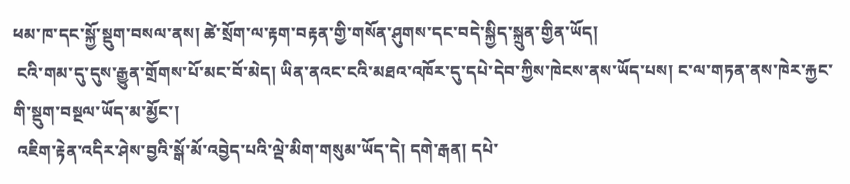ཕམ་ཁ་དང་སྐྱོ་སྡུག་བསལ་ནས། ཚེ་སྲོག་ལ་རྟག་བརྟན་གྱི་གསོན་ཤུགས་དང་བདེ་སྐྱིད་སྐྲུན་གྱིན་ཡོད།
 ངའི་གམ་དུ་དུས་རྒྱུན་གྲོགས་པོ་མང་བོ་མེད། ཡིན་ནའང་ངའི་མཐའ་འཁོར་དུ་དཔེ་དེབ་ཀྱིས་ཁེངས་ནས་ཡོད་པས། ང་ལ་གཏན་ནས་ཁེར་རྐྱང་གི་སྡུག་བསྔལ་ཡོད་མ་མྱོང་།
 འཇིག་རྟེན་འདིར་ཤེས་བྱའི་སྒོ་མོ་འབྱེད་པའི་ལྡེ་མིག་གསུམ་ཡོད་དེ། དགེ་རྒན། དཔེ་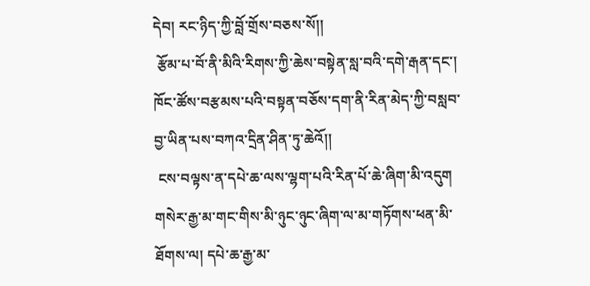དེབ། རང་ཉིད་ཀྱི་བློ་གྲོས་བཅས་སོ།།
 རྩོམ་པ་བོ་ནི་མིའི་རིགས་ཀྱི་ཆེས་བསྟེན་སླ་བའི་དགེ་རྒན་དང་། ཁོང་ཚོས་བརྩམས་པའི་བསྟན་བཅོས་དག་ནི་རིན་མེད་ཀྱི་བསླབ་བྱ་ཡིན་པས་བཀའ་དྲིན་ཤིན་ཏུ་ཆེའོ།།
 ངས་བལྟས་ན་དཔེ་ཆ་ལས་ལྷག་པའི་རིན་པོ་ཆེ་ཞིག་མི་འདུག    གསེར་རྒྱ་མ་གང་གིས་མི་ཉུང་ཉུང་ཞིག་ལ་མ་གཏོགས་ཕན་མི་ཐོགས་ལ། དཔེ་ཆ་རྒྱ་མ་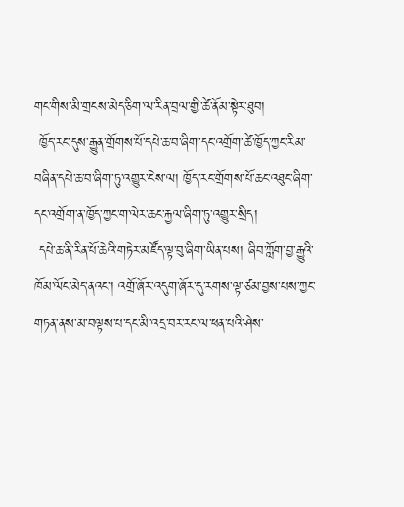གང་གིས་མི་གྲངས་མེད་ཅིག་ལ་རིན་བྲལ་གྱི་ཚེ་ནོམ་སྟེར་ཐུབ།
 ཁྱོད་རང་དུས་རྒྱུན་གྲོགས་པོ་དཔེ་ཆ་བ་ཞིག་དང་འགྲོག་ཚེ་ཁྱོད་ཀྱང་རིམ་བཞིན་དཔེ་ཆ་བ་ཞིག་ཏུ་འགྱུར་ངེས་ལ། ཁྱོད་རང་གྲོགས་པོ་ཆང་འཐུང་ཞིག་དང་འགྲོག་ན་ཁྱོད་ཀྱང་ག་ལེར་ཆང་རྐྱལ་ཞིག་ཏུ་འགྱུར་སྲིད།
 དཔེ་ཆ་ནི་རིན་པོ་ཆེའི་གཏེར་མཛོད་ལྟ་བུ་ཞིག་ཡིན་པས། ཞིབ་ཀློག་བྱ་རྒྱུའི་ཁོམ་ལོང་མེད་ནའང་། འགྲོ་ཞོར་འདུག་ཞོར་དུ་རགས་ལྟ་ཙམ་བྱས་པས་ཀྱང་གཏན་ནས་མ་བལྟས་པ་དང་མི་འདྲ་བར་རང་ལ་ཕན་པའི་ཤེས་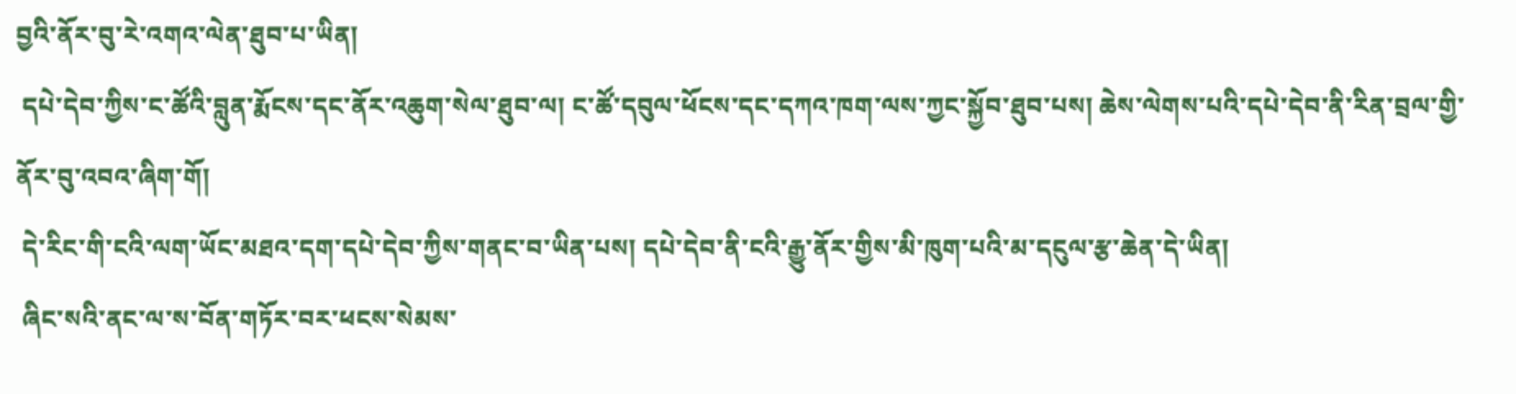བྱའི་ནོར་བུ་རེ་འགའ་ལེན་ཐུབ་པ་ཡིན།
 དཔེ་དེབ་ཀྱིས་ང་ཚོའི་བླུན་རྨོངས་དང་ནོར་འཆུག་སེལ་ཐུབ་ལ། ང་ཚོ་དབུལ་ཕོངས་དང་དཀའ་ཁག་ལས་ཀྱང་སྐྱོབ་ཐུབ་པས། ཆེས་ལེགས་པའི་དཔེ་དེབ་ནི་རིན་བྲལ་གྱི་ནོར་བུ་འབའ་ཞིག་གོ།
 དེ་རིང་གི་ངའི་ལག་ཡོང་མཐའ་དག་དཔེ་དེབ་ཀྱིས་གནང་བ་ཡིན་པས། དཔེ་དེབ་ནི་ངའི་རྒྱུ་ནོར་གྱིས་མི་ཁུག་པའི་མ་དངུལ་རྩ་ཆེན་དེ་ཡིན།
 ཞིང་སའི་ནང་ལ་ས་བོན་གཏོར་བར་ཕངས་སེམས་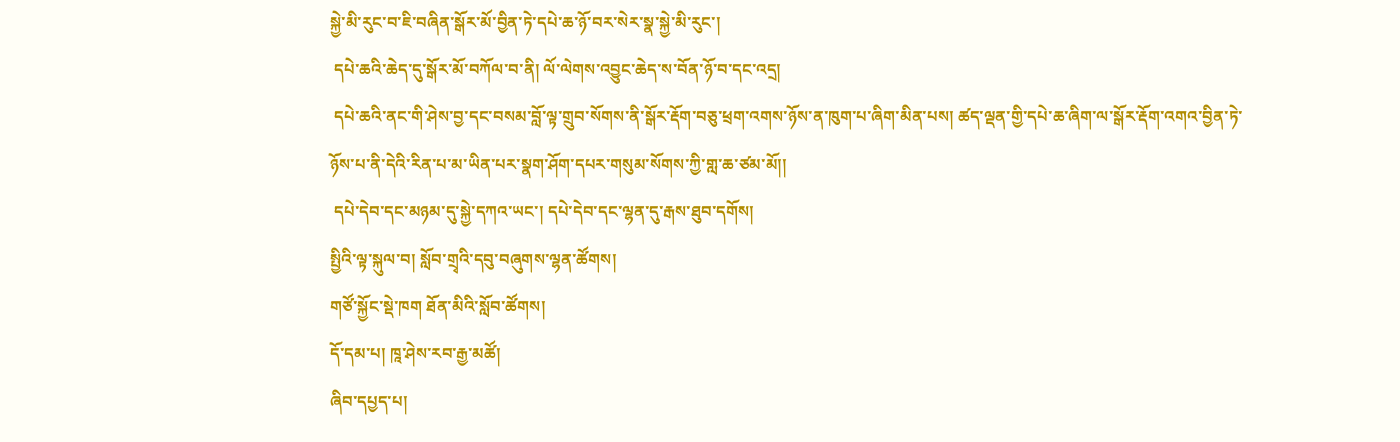སྐྱེ་མི་རུང་བ་ཇི་བཞིན་སྒོར་མོ་བྱིན་ཏེ་དཔེ་ཆ་ཉོ་བར་སེར་སྣ་སྐྱེ་མི་རུང་།
 དཔེ་ཆའི་ཆེད་དུ་སྒོར་མོ་བཀོལ་བ་ནི། ལོ་ལེགས་འབྱུང་ཆེད་ས་བོན་ཉོ་བ་དང་འདྲ།
 དཔེ་ཆའི་ནང་གི་ཤེས་བྱ་དང་བསམ་བློ་ལྟ་གྲུབ་སོགས་ནི་སྒོར་རྡོག་བཅུ་ཕྲག་འགས་ཉོས་ན་ཁུག་པ་ཞིག་མིན་པས། ཚད་ལྡན་གྱི་དཔེ་ཆ་ཞིག་ལ་སྒོར་རྡོག་འགའ་བྱིན་ཏེ་ཉོས་པ་ནི་དེའི་རིན་པ་མ་ཡིན་པར་སྣག་ཤོག་དཔར་གསུམ་སོགས་ཀྱི་གླ་ཆ་ཙམ་མོ།།
 དཔེ་དེབ་དང་མཉམ་དུ་སྐྱེ་དཀའ་ཡང་། དཔེ་དེབ་དང་ལྷན་དུ་རྒས་ཐུབ་དགོས།
སྤྱིའི་ལྟ་སྐུལ་བ། སློབ་གྲྭའི་དབུ་བཞུགས་ལྷན་ཚོགས།
གཙོ་སྐྱོང་སྡེ་ཁག ཐོན་མིའི་སློབ་ཚོགས།
དོ་དམ་པ། ཁཱ་ཤེས་རབ་རྒྱ་མཚོ།
ཞིབ་དཔྱད་པ།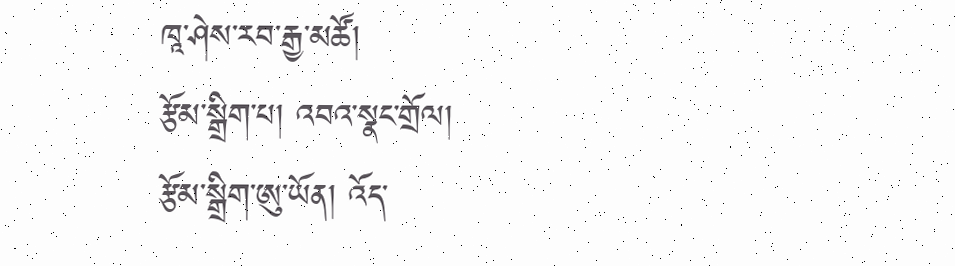ཁཱ་ཤེས་རབ་རྒྱ་མཚོ།
རྩོམ་སྒྲིག་པ། འབའ་སྣང་གྲོལ།
རྩོམ་སྒྲིག་ཨུ་ཡོན། འོད་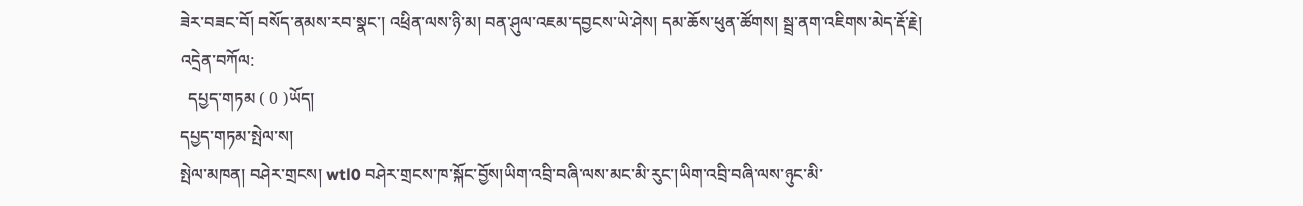ཟེར་བཟང་བོ། བསོད་ནམས་རབ་སྣང་། འཕྲིན་ལས་ཉི་མ། བན་ཤུལ་འཇམ་དབྱངས་ཡེ་ཤེས། དམ་ཆོས་ཕུན་ཚོགས། སྦྲ་ནག་འཇིགས་མེད་རྡོ་རྗེ།
འདྲེན་བཀོལ:
  དཔྱད་གཏམ ( 0 )ཡོད།
དཔྱད་གཏམ་སྤེལ་ས།
སྤེལ་མཁན། བཤེར་གྲངས། wtl0 བཤེར་གྲངས་ཁ་སྐོང་བྱོས།ཡིག་འབྲི་བཞི་ལས་མང་མི་རུང་།ཡིག་འབྲི་བཞི་ལས་ཉུང་མི་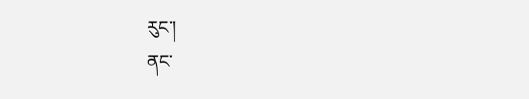རུང་།
ནང་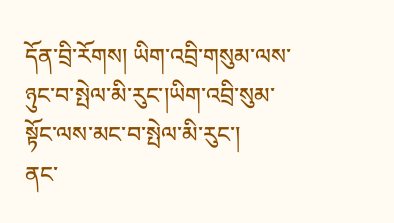དོན་བྲི་རོགས། ཡིག་འབྲི་གསུམ་ལས་ཉུང་བ་སྤེལ་མི་རུང་།ཡིག་འབྲི་སུམ་སྟོང་ལས་མང་བ་སྤེལ་མི་རུང་།
ནང་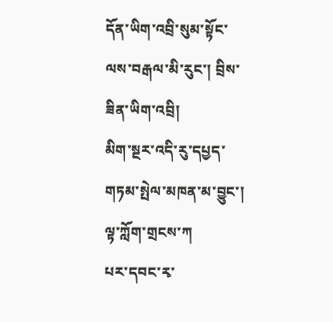དོན་ཡིག་འབྲི་སུམ་སྟོང་ལས་བརྒལ་མི་རུང་། བྲིས་ཟིན་ཡིག་འབྲི།
མིག་སྔར་འདི་རུ་དཔྱད་གཏམ་སྤེལ་མཁན་མ་བྱུང་།
ལྟ་ཀློག་གྲངས་ཀ
པར་དབང་རྭ་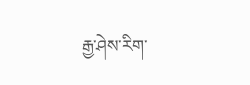རྒྱ་ཤེས་རིག་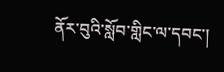ནོར་བུའི་སློབ་གླིང་ལ་དབང་།